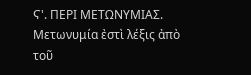Ϛ'. ΠΕΡΙ ΜΕΤΩΝΥΜΙΑΣ. Μετωνυμία ἐστὶ λέξις ἀπὸ τοῦ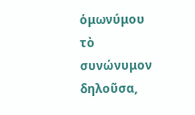ὁμωνύμου τὸ συνώνυμον δηλοῦσα,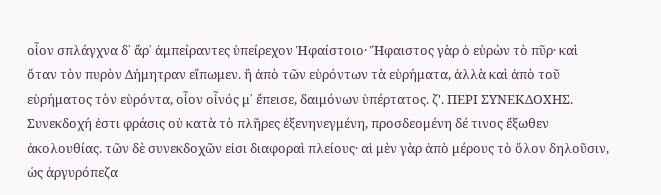οἷον σπλάγχνα δ᾽ ἄρ᾽ ἀμπείραντες ὑπείρεχον Ἡφαίστοιο· Ἥφαιστος γὰρ ὁ εὑρὼν τὸ πῦρ· καὶ ὅταν τὸν πυρὸν Δήμητραν εἴπωμεν. ἢ ἀπὸ τῶν εὑρόντων τὰ εὑρήματα, ἀλλὰ καὶ ἀπὸ τοῦ εὑρήματος τὸν εὑρόντα, οἷον οἶνός μ᾽ ἔπεισε, δαιμόνων ὑπέρτατος. ζ'. ΠΕΡΙ ΣΥΝΕΚΔΟΧΗΣ. Συνεκδοχή ἐστι φράσις οὐ κατὰ τὸ πλῆρες ἐξενηνεγμένη, προσδεομένη δέ τινος ἔξωθεν ἀκολουθίας. τῶν δὲ συνεκδοχῶν εἰσι διαφοραὶ πλείους· αἱ μὲν γὰρ ἀπὸ μέρους τὸ ὅλον δηλοῦσιν, ὡς ἀργυρόπεζα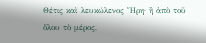Θέτις καὶ λευκώλενος Ἥρη· ἢ ἀπὸ τοῦ ὅλου τὸ μέρος,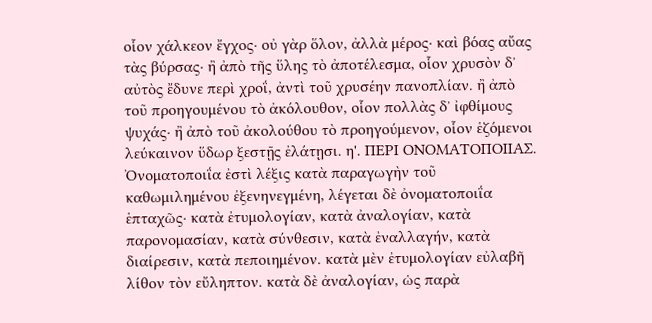οἷον χάλκεον ἔγχος· οὐ γὰρ ὅλον, ἀλλὰ μέρος· καὶ βόας αὔας τὰς βύρσας· ἢ ἀπὸ τῆς ὕλης τὸ ἀποτέλεσμα, οἷον χρυσὸν δ᾽ αὐτὸς ἔδυνε περὶ χροΐ, ἀντὶ τοῦ χρυσέην πανοπλίαν. ἢ ἀπὸ τοῦ προηγουμένου τὸ ἀκόλουθον, οἷον πολλὰς δ᾽ ἰφθίμους ψυχάς· ἢ ἀπὸ τοῦ ἀκολούθου τὸ προηγούμενον, οἷον ἑζόμενοι λεύκαινον ὕδωρ ξεστῇς ἐλάτῃσι. η'. ΠΕΡΙ ΟΝΟΜΑΤΟΠΟΙΙΑΣ. Ὀνοματοποιΐα ἐστὶ λέξις κατὰ παραγωγὴν τοῦ καθωμιλημένου ἐξενηνεγμένη, λέγεται δὲ ὀνοματοποιΐα ἑπταχῶς· κατὰ ἐτυμολογίαν, κατὰ ἀναλογίαν, κατὰ παρονομασίαν, κατὰ σύνθεσιν, κατὰ ἐναλλαγήν, κατὰ διαίρεσιν, κατὰ πεποιημένον. κατὰ μὲν ἐτυμολογίαν εὐλαβῆ λίθον τὸν εὔληπτον. κατὰ δὲ ἀναλογίαν, ὡς παρὰ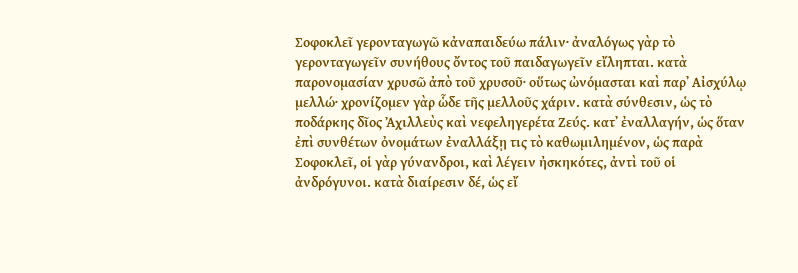Σοφοκλεῖ γερονταγωγῶ κἀναπαιδεύω πάλιν· ἀναλόγως γὰρ τὸ γερονταγωγεῖν συνήθους ὄντος τοῦ παιδαγωγεῖν εἴληπται. κατὰ παρονομασίαν χρυσῶ ἀπὸ τοῦ χρυσοῦ· οὕτως ὠνόμασται καὶ παρ᾽ Αἰσχύλῳ μελλώ· χρονίζομεν γὰρ ὧδε τῆς μελλοῦς χάριν. κατὰ σύνθεσιν, ὡς τὸ ποδάρκης δῖος Ἀχιλλεὺς καὶ νεφεληγερέτα Ζεύς. κατ᾽ ἐναλλαγήν, ὡς ὅταν ἐπὶ συνθέτων ὀνομάτων ἐναλλάξῃ τις τὸ καθωμιλημένον, ὡς παρὰ Σοφοκλεῖ, οἱ γὰρ γύνανδροι, καὶ λέγειν ἠσκηκότες, ἀντὶ τοῦ οἱ ἀνδρόγυνοι. κατὰ διαίρεσιν δέ, ὡς εἴ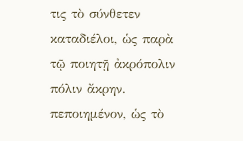τις τὸ σύνθετεν καταδιέλοι, ὡς παρὰ τῷ ποιητῇ ἀκρόπολιν πόλιν ἄκρην. πεποιημένον, ὡς τὸ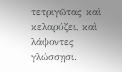τετριγῶτας καὶ κελαρύζει, καὶ λάψοντες γλώσσῃσι.